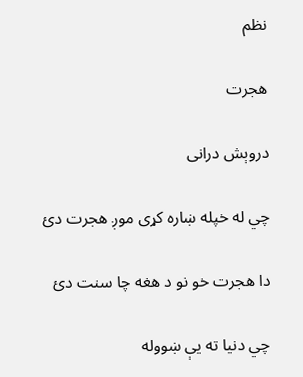نظم

هجرت

دروېش درانی

چي له خپله ښاره کړى موږ هجرت دئ

دا هجرت خو نو د هغه چا سنت دئ

چي دنيا ته يې ښووله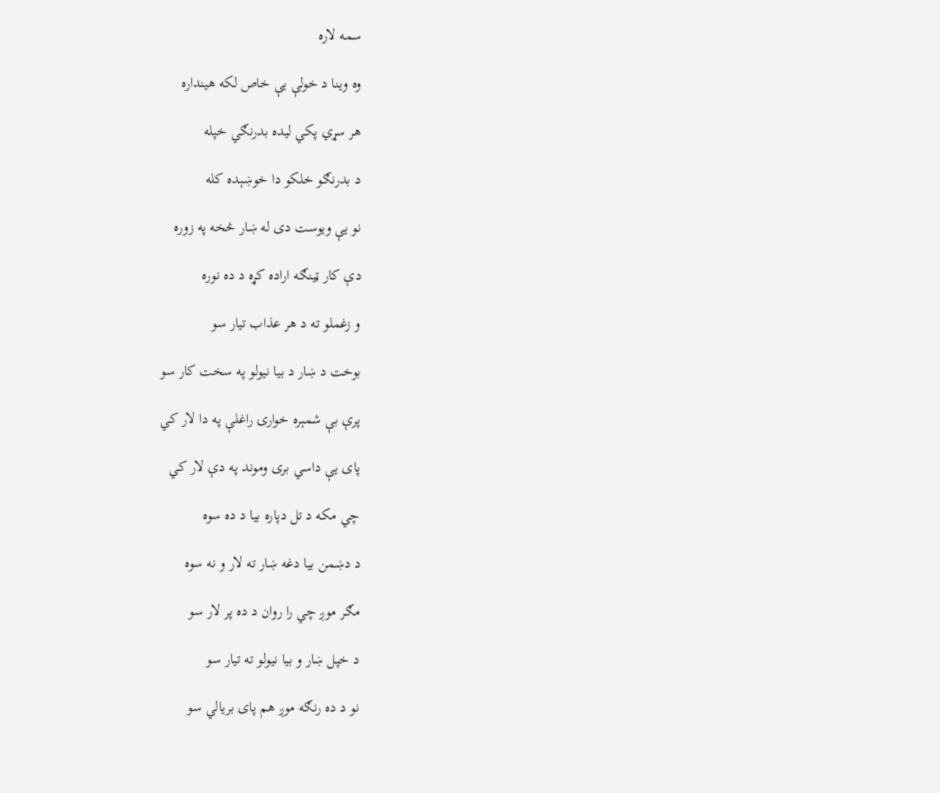سمه لاره

وه وينا د خولې يې خاص لکه هينداره

هر سړي پکي ليده بدرنګي خپله

د بدرنګو خلکو دا خوښېده کله

نو يې ويوست دى له ښار څخه په زوره

دې کار ټينګه اراده کړه د ده نوره

و زغملو ته د هر عذاب تيار سو

بوخت د ښار د بيا نيولو په سخت کار سو

پرې بې شمېره خوارۍ راغلې په دا لار کي

پاى يې داسي برى وموند په دې لار کي

چي مکه د تل دپاره بيا د ده سوه

د دښمن بيا دغه ښار ته لار و نه سوه

مګر موږ چي را روان د ده پر لار سو

د خپل ښار و بيا نيولو ته تيار سو

نو د ده رنګه موږ هم پاى بريالي سو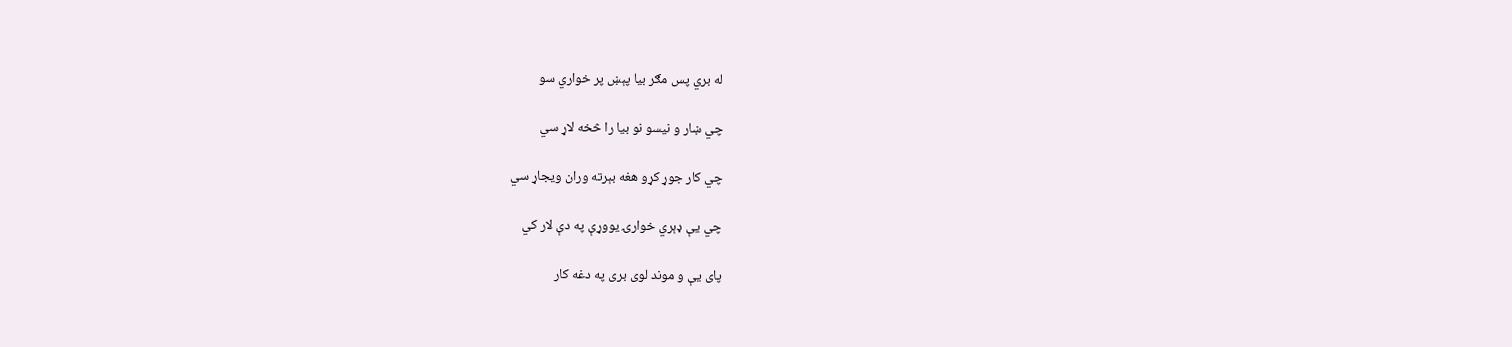له بري پس مګر بيا پېښ پر خواري سو

چي ښار و نيسو نو بيا را څخه لاړ سي

چي کار جوړ کړو هغه بېرته وران ويجاړ سي

چي يې ډېري خوارۍ يووړې په دې لار کي

پاى يې و موند لوى برى په دغه کار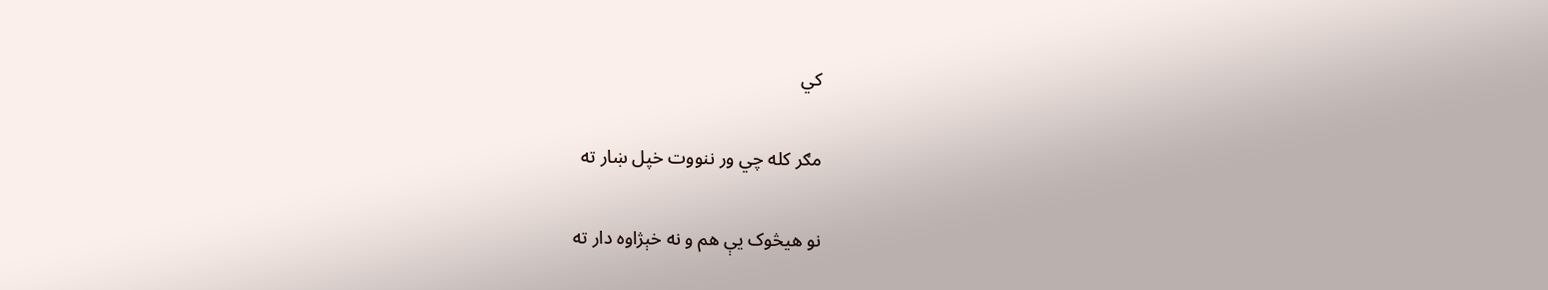کي

مګر کله چي ور ننووت خپل ښار ته

نو هيڅوک يې هم و نه خېژاوه دار ته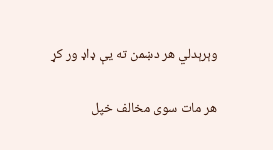وېرېدلي هر دښمن ته يې ډاډ ور کړ

هر مات سوى مخالف خپل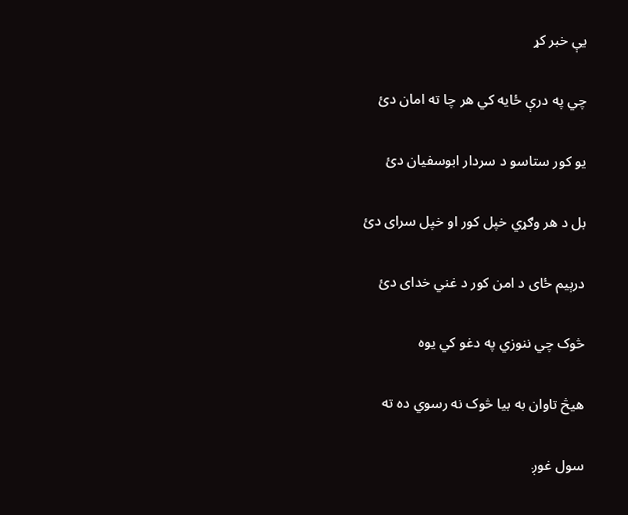يې خبر کړ

چي په درې ځايه کي هر چا ته امان دئ

يو کور ستاسو د سردار ابوسفيان دئ

بل د هر وګړي خپل کور او خپل سراى دئ

درېيم ځاى د امن کور د غني خداى دئ

څوک چي ننوزي په دغو کي يوه

هيڅ تاوان به بيا څوک نه رسوي ده ته

سول غوږ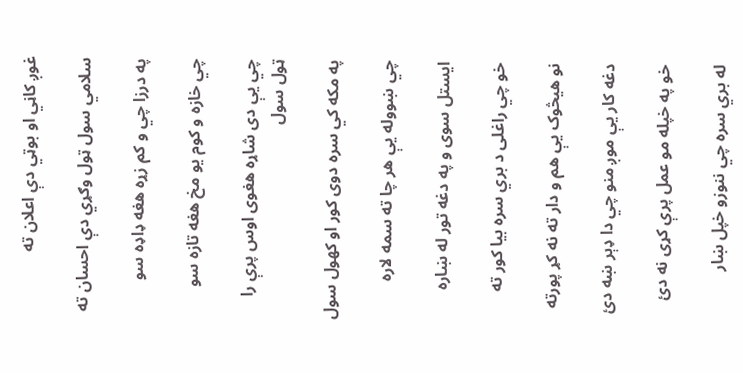غوږ کاڼي او بوټي دې اعلان ته

سلامي سول ټول وګړي دې احسان ته

په درزا چي و کم زړه هغه ډاډه سو

چي خازه و کوم يو مخ هغه تازه سو

چي يې دى شاړه هغوى اوس پرې را ټول سول

په مکه کي سره دوى کور او کهول سول

چي ښووله يې هر چا ته سمه لاره

ايستل سوى و په دغه تور له ښاره

خو چي راغلى د بري سره بيا کور ته

نو هيڅوک يې هم و دار ته نه کړ پورته

دغه کار يې موږ منو چي دا ډېر ښه دئ

خو په خپله مو عمل پرې کړى نه دئ

له بري سره چي ننوزو خپل ښار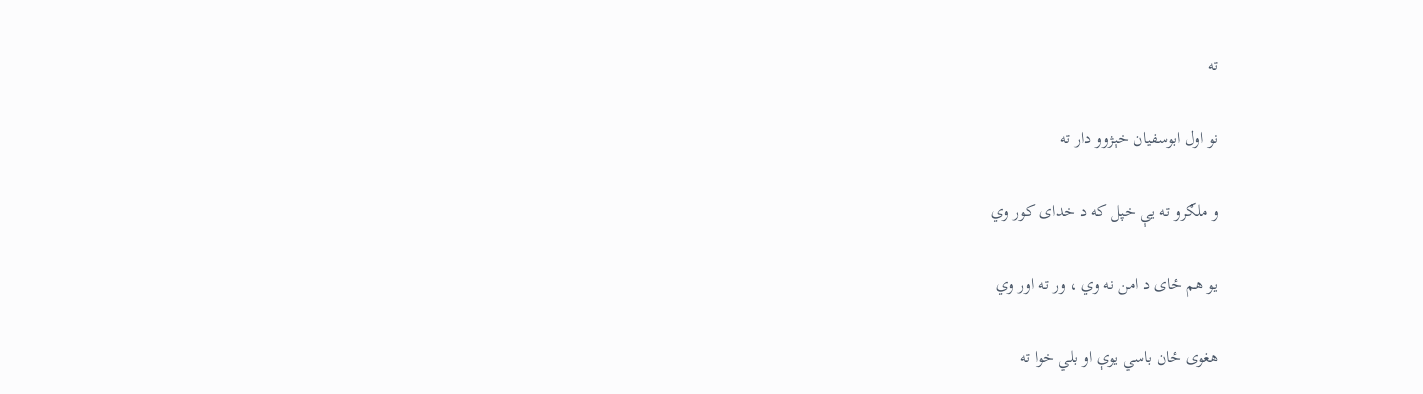ته

نو اول ابوسفيان خېژوو دار ته

و ملګرو ته يې خپل که د خداى کور وي

يو هم ځاى د امن نه وي ، ور ته اور وي

هغوى ځان باسي يوې او بلي خوا ته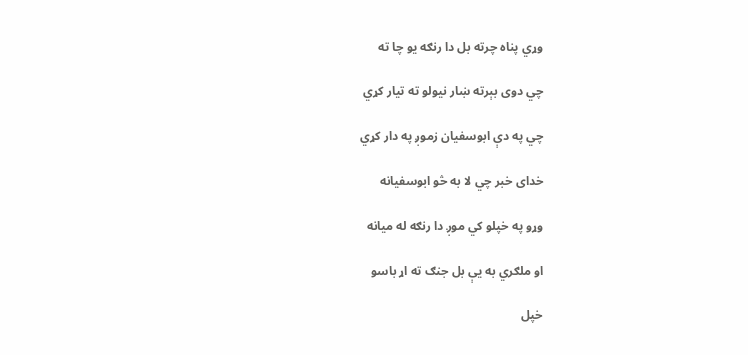وړي پناه چرته بل دا رنګه يو چا ته

چي دوى بېرته ښار نيولو ته تيار کړي

چي په دې ابوسفيان زموږ په دار کړي

خداى خبر چي لا به څو ابوسفيانه

وړو په خپلو کي موږ دا رنګه له ميانه

او ملګري به يې بل جنګ ته اړ باسو

خپل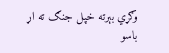وګړي بېرته خپل جنګ ته اړ باسو